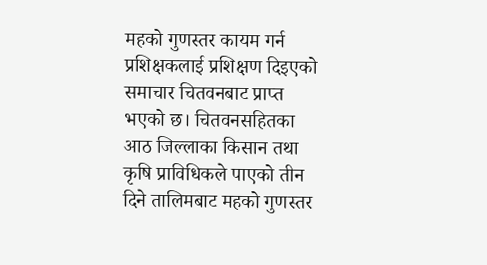महको गुणस्तर कायम गर्न प्रशिक्षकलाई प्रशिक्षण दिइएको समाचार चितवनबाट प्राप्त भएको छ। चितवनसहितका आठ जिल्लाका किसान तथा कृषि प्राविधिकले पाएको तीन दिने तालिमबाट महको गुणस्तर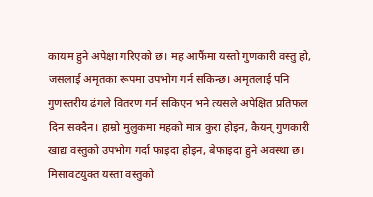कायम हुने अपेक्षा गरिएको छ। मह आफैंमा यस्तो गुणकारी वस्तु हो, जसलाई अमृतका रूपमा उपभोग गर्न सकिन्छ। अमृतलाई पनि गुणस्तरीय ढंगले वितरण गर्न सकिएन भने त्यसले अपेक्षित प्रतिफल दिन सक्दैन। हाम्रो मुलुकमा महको मात्र कुरा होइन, कैयन् गुणकारी खाद्य वस्तुको उपभोग गर्दा फाइदा होइन, बेफाइदा हुने अवस्था छ। मिसावटयुक्त यस्ता वस्तुको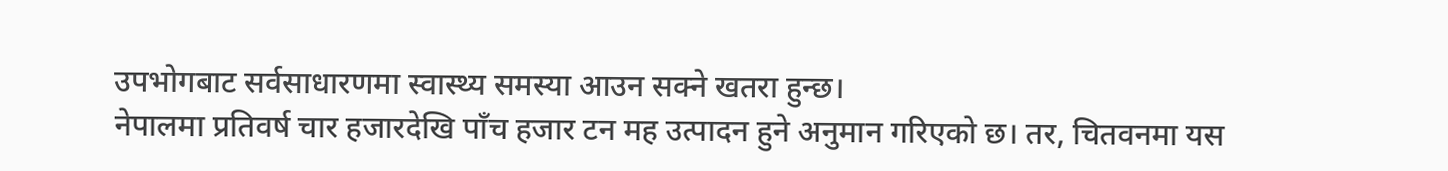उपभोगबाट सर्वसाधारणमा स्वास्थ्य समस्या आउन सक्ने खतरा हुन्छ।
नेपालमा प्रतिवर्ष चार हजारदेखि पाँच हजार टन मह उत्पादन हुने अनुमान गरिएको छ। तर, चितवनमा यस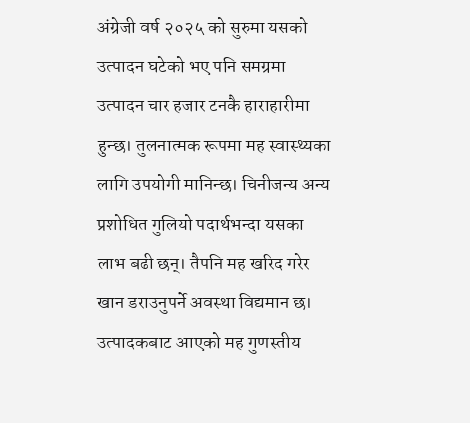अंग्रेजी वर्ष २०२५ को सुरुमा यसको उत्पादन घटेको भए पनि समग्रमा उत्पादन चार हजार टनकै हाराहारीमा हुन्छ। तुलनात्मक रूपमा मह स्वास्थ्यका लागि उपयोगी मानिन्छ। चिनीजन्य अन्य प्रशोधित गुलियो पदार्थभन्दा यसका लाभ बढी छन्। तैपनि मह खरिद गरेर खान डराउनुपर्ने अवस्था विद्यमान छ। उत्पादकबाट आएको मह गुणस्तीय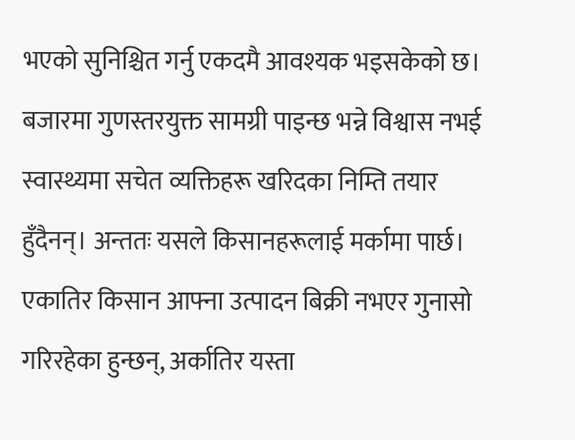भएको सुनिश्चित गर्नु एकदमै आवश्यक भइसकेको छ। बजारमा गुणस्तरयुक्त सामग्री पाइन्छ भन्ने विश्वास नभई स्वास्थ्यमा सचेत व्यक्तिहरू खरिदका निम्ति तयार हुँदैनन्। अन्ततः यसले किसानहरूलाई मर्कामा पार्छ।
एकातिर किसान आफ्ना उत्पादन बिक्री नभएर गुनासो गरिरहेका हुन्छन्, अर्कातिर यस्ता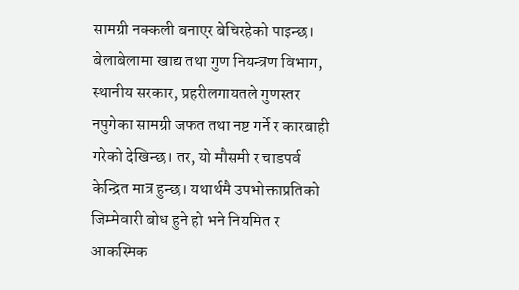सामग्री नक्कली बनाएर बेचिरहेको पाइन्छ। बेलाबेलामा खाद्य तथा गुण नियन्त्रण विभाग, स्थानीय सरकार, प्रहरीलगायतले गुणस्तर नपुगेका सामग्री जफत तथा नष्ट गर्ने र कारबाही गरेको देखिन्छ। तर, यो मौसमी र चाडपर्व केन्द्रित मात्र हुन्छ। यथार्थमै उपभोक्ताप्रतिको जिम्मेवारी बोध हुने हो भने नियमित र आकस्मिक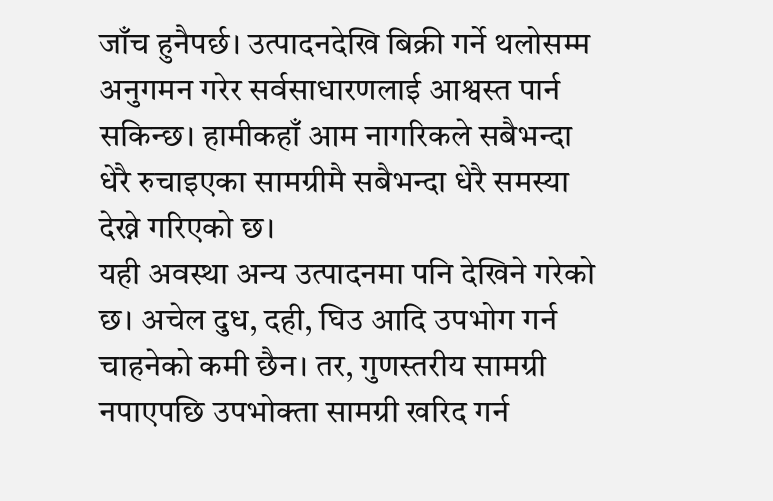जाँच हुनैपर्छ। उत्पादनदेखि बिक्री गर्ने थलोसम्म अनुगमन गरेर सर्वसाधारणलाई आश्वस्त पार्न सकिन्छ। हामीकहाँ आम नागरिकले सबैभन्दा धेरै रुचाइएका सामग्रीमै सबैभन्दा धेरै समस्या देख्ने गरिएको छ।
यही अवस्था अन्य उत्पादनमा पनि देखिने गरेको छ। अचेल दुध, दही, घिउ आदि उपभोग गर्न चाहनेको कमी छैन। तर, गुणस्तरीय सामग्री नपाएपछि उपभोक्ता सामग्री खरिद गर्न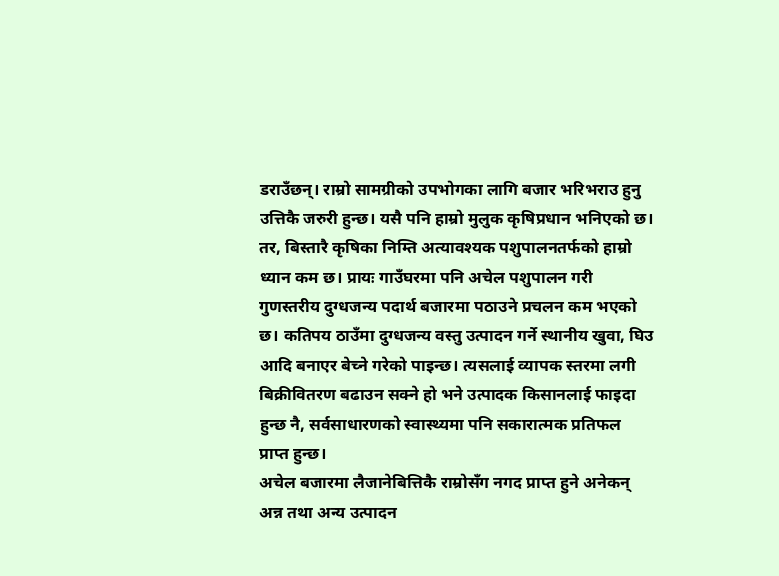डराउँछन्। राम्रो सामग्रीको उपभोगका लागि बजार भरिभराउ हुनु उत्तिकै जरुरी हुन्छ। यसै पनि हाम्रो मुलुक कृषिप्रधान भनिएको छ। तर, बिस्तारै कृषिका निम्ति अत्यावश्यक पशुपालनतर्फको हाम्रो ध्यान कम छ। प्रायः गाउँघरमा पनि अचेल पशुपालन गरी गुणस्तरीय दुग्धजन्य पदार्थ बजारमा पठाउने प्रचलन कम भएको छ। कतिपय ठाउँमा दुग्धजन्य वस्तु उत्पादन गर्ने स्थानीय खुवा, घिउ आदि बनाएर बेच्ने गरेको पाइन्छ। त्यसलाई व्यापक स्तरमा लगी बिक्रीवितरण बढाउन सक्ने हो भने उत्पादक किसानलाई फाइदा हुन्छ नै, सर्वसाधारणको स्वास्थ्यमा पनि सकारात्मक प्रतिफल प्राप्त हुन्छ।
अचेल बजारमा लैजानेबित्तिकै राम्रोसँग नगद प्राप्त हुने अनेकन् अन्न तथा अन्य उत्पादन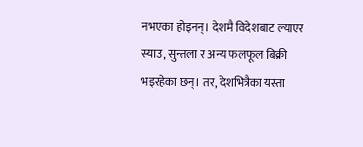नभएका होइनन्। देशमै विदेशबाट ल्याएर स्याउ, सुन्तला र अन्य फलफूल बिक्री भइरहेका छन्। तर, देशभित्रैका यस्ता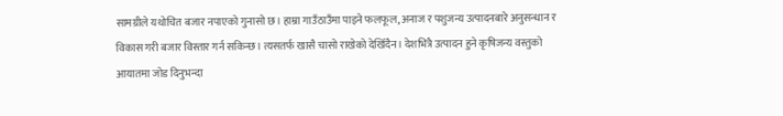सामग्रीले यथोचित बजार नपाएको गुनासो छ। हाम्रा गाउँठाउँमा पाइने फलफूल, अनाज र पशुजन्य उत्पादनबारे अनुसन्धान र विकास गरी बजार विस्तार गर्न सकिन्छ। त्यसतर्फ खासै चासो राखेको देखिँदैन। देशभित्रै उत्पादन हुने कृषिजन्य वस्तुको आयातमा जोड दिनुभन्दा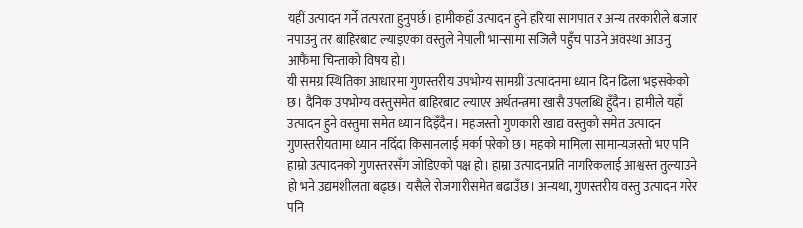यहीं उत्पादन गर्ने तत्परता हुनुपर्छ। हामीकहाँ उत्पादन हुने हरिया सागपात र अन्य तरकारीले बजार नपाउनु तर बाहिरबाट ल्याइएका वस्तुले नेपाली भान्सामा सजिलै पहुँच पाउने अवस्था आउनु आफैंमा चिन्ताको विषय हो।
यी समग्र स्थितिका आधारमा गुणस्तरीय उपभोग्य सामग्री उत्पादनमा ध्यान दिन ढिला भइसकेको छ। दैनिक उपभोग्य वस्तुसमेत बाहिरबाट ल्याएर अर्थतन्त्रमा खासै उपलब्धि हुँदैन। हामीले यहाँ उत्पादन हुने वस्तुमा समेत ध्यान दिइँदैन। महजस्तो गुणकारी खाद्य वस्तुको समेत उत्पादन गुणस्तरीयतामा ध्यान नदिँदा किसानलाई मर्का परेको छ। महको मामिला सामान्यजस्तो भए पनि हाम्रो उत्पादनको गुणस्तरसँग जोडिएको पक्ष हो। हाम्रा उत्पादनप्रति नागरिकलाई आश्वस्त तुल्याउने हो भने उद्यमशीलता बढ्छ। यसैले रोजगारीसमेत बढाउँछ। अन्यथा, गुणस्तरीय वस्तु उत्पादन गरेर पनि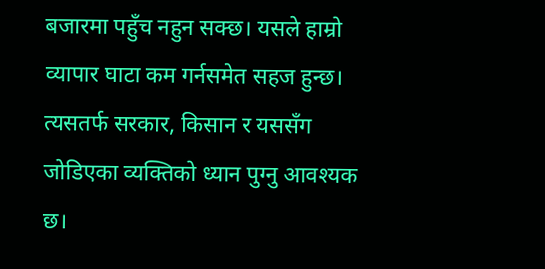बजारमा पहुँच नहुन सक्छ। यसले हाम्रो व्यापार घाटा कम गर्नसमेत सहज हुन्छ। त्यसतर्फ सरकार, किसान र यससँग जोडिएका व्यक्तिको ध्यान पुग्नु आवश्यक छ।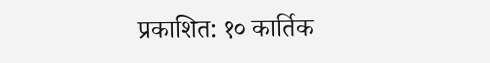प्रकाशित: १० कार्तिक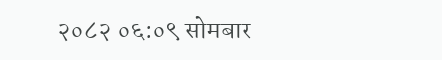२०८२ ०६:०९ सोमबार